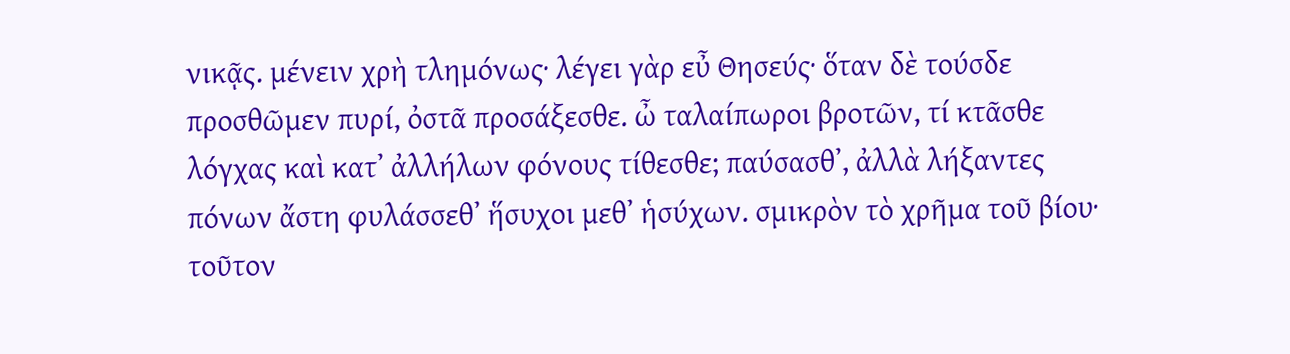νικᾷς. μένειν χρὴ τλημόνως· λέγει γὰρ εὖ Θησεύς· ὅταν δὲ τούσδε προσθῶμεν πυρί, ὀστᾶ προσάξεσθε. ὦ ταλαίπωροι βροτῶν, τί κτᾶσθε λόγχας καὶ κατʼ ἀλλήλων φόνους τίθεσθε; παύσασθʼ, ἀλλὰ λήξαντες πόνων ἄστη φυλάσσεθʼ ἥσυχοι μεθʼ ἡσύχων. σμικρὸν τὸ χρῆμα τοῦ βίου· τοῦτον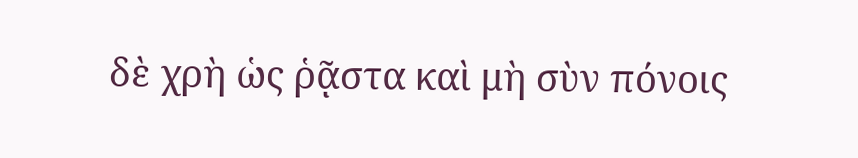δὲ χρὴ ὡς ῥᾷστα καὶ μὴ σὺν πόνοις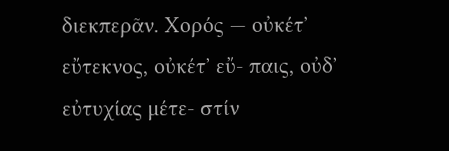διεκπερᾶν. Χορός — οὐκέτʼ εὔτεκνος, οὐκέτʼ εὔ- παις, οὐδʼ εὐτυχίας μέτε- στίν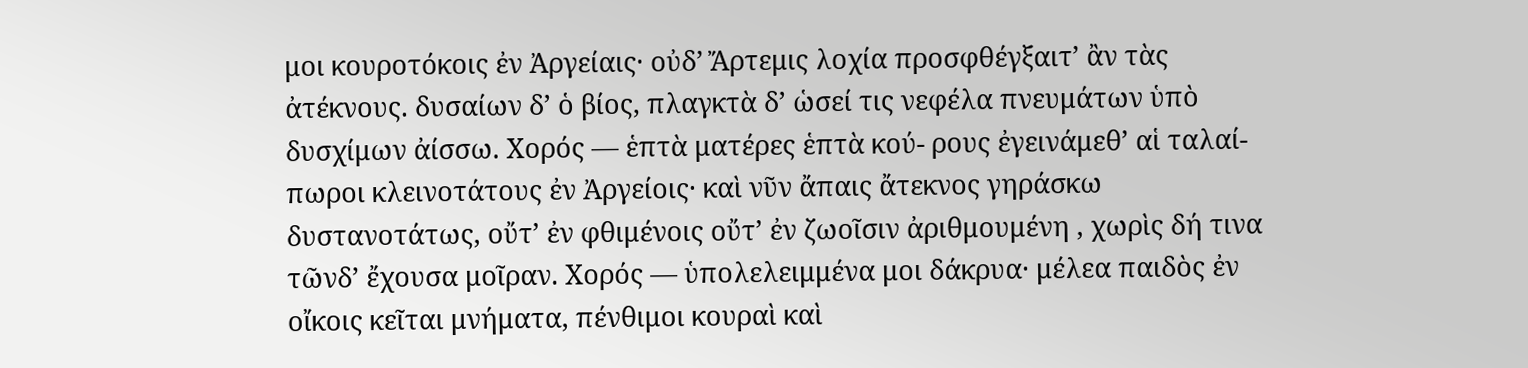μοι κουροτόκοις ἐν Ἀργείαις· οὐδʼ Ἄρτεμις λοχία προσφθέγξαιτʼ ἂν τὰς ἀτέκνους. δυσαίων δʼ ὁ βίος, πλαγκτὰ δʼ ὡσεί τις νεφέλα πνευμάτων ὑπὸ δυσχίμων ἀίσσω. Χορός — ἑπτὰ ματέρες ἑπτὰ κού- ρους ἐγεινάμεθʼ αἱ ταλαί- πωροι κλεινοτάτους ἐν Ἀργείοις· καὶ νῦν ἄπαις ἄτεκνος γηράσκω δυστανοτάτως, οὔτʼ ἐν φθιμένοις οὔτʼ ἐν ζωοῖσιν ἀριθμουμένη , χωρὶς δή τινα τῶνδʼ ἔχουσα μοῖραν. Χορός — ὑπολελειμμένα μοι δάκρυα· μέλεα παιδὸς ἐν οἴκοις κεῖται μνήματα, πένθιμοι κουραὶ καὶ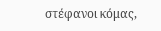στέφανοι κόμας,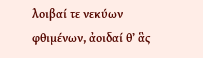λοιβαί τε νεκύων φθιμένων, ἀοιδαί θʼ ἃς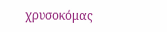χρυσοκόμας